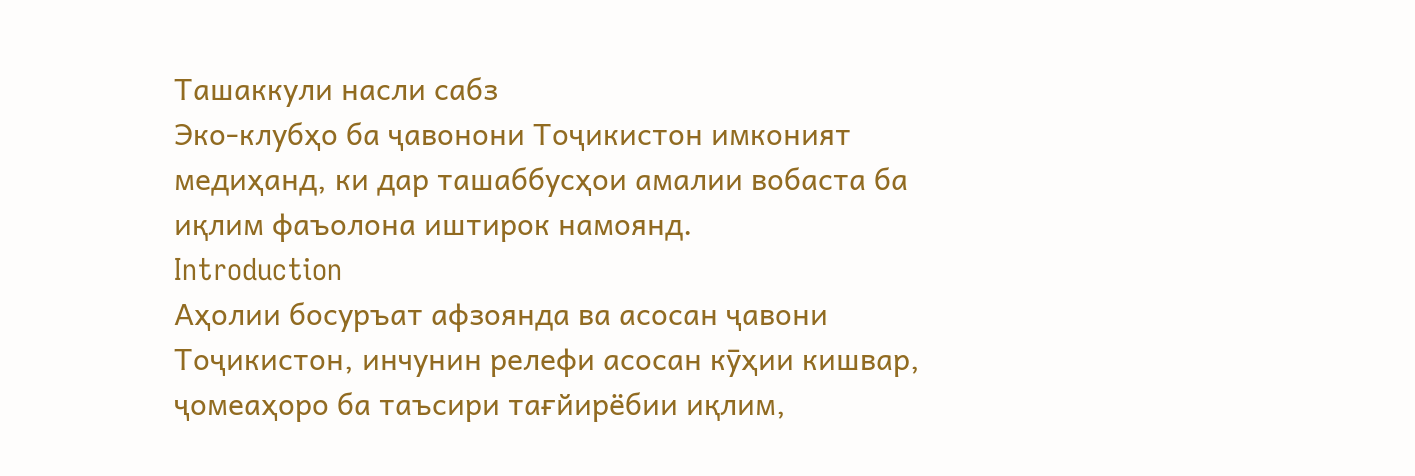Ташаккули насли сабз
Эко-клубҳо ба ҷавонони Тоҷикистон имконият медиҳанд, ки дар ташаббусҳои амалии вобаста ба иқлим фаъолона иштирок намоянд.
Introduction
Аҳолии босуръат афзоянда ва асосан ҷавони Тоҷикистон, инчунин релефи асосан кӯҳии кишвар, ҷомеаҳоро ба таъсири тағйирёбии иқлим,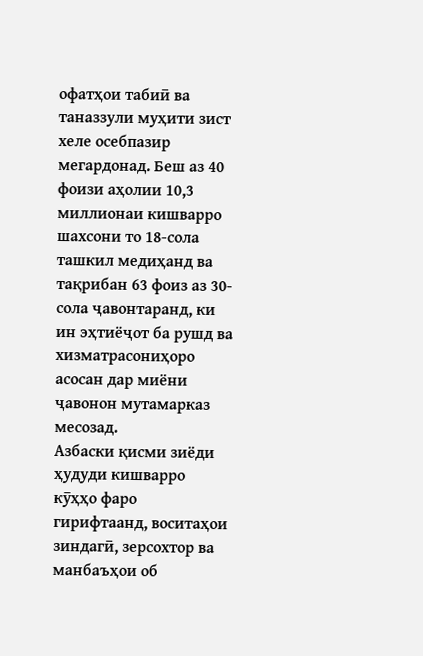офатҳои табиӣ ва таназзули муҳити зист хеле осебпазир мегардонад. Беш аз 40 фоизи аҳолии 10,3 миллионаи кишварро шахсони то 18-сола ташкил медиҳанд ва тақрибан 63 фоиз аз 30-сола ҷавонтаранд, ки ин эҳтиёҷот ба рушд ва хизматрасониҳоро асосан дар миёни ҷавонон мутамарказ месозад.
Азбаски қисми зиёди ҳудуди кишварро кӯҳҳо фаро гирифтаанд, воситаҳои зиндагӣ, зерсохтор ва манбаъҳои об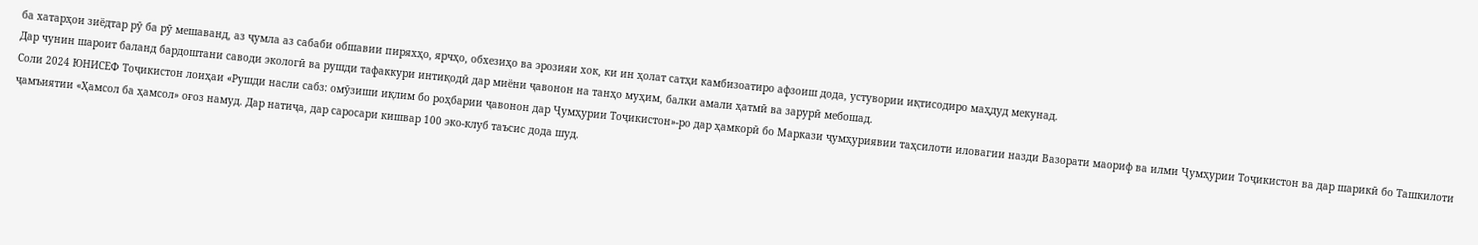ба хатарҳои зиёдтар рӯ ба рӯ мешаванд, аз ҷумла аз сабаби обшавии пиряхҳо, ярчҳо, обхезиҳо ва эрозияи хок, ки ин ҳолат сатҳи камбизоатиро афзоиш дода, устувории иқтисодиро маҳдуд мекунад.
Дар чунин шароит баланд бардоштани саводи экологӣ ва рушди тафаккури интиқодӣ дар миёни ҷавонон на танҳо муҳим, балки амали ҳатмӣ ва зарурӣ мебошад.
Соли 2024 ЮНИСЕФ Тоҷикистон лоиҳаи «Рушди насли сабз: омӯзиши иқлим бо роҳбарии ҷавонон дар Ҷумҳурии Тоҷикистон»-ро дар ҳамкорӣ бо Маркази ҷумҳуриявии таҳсилоти иловагии назди Вазорати маориф ва илми Ҷумҳурии Тоҷикистон ва дар шарикӣ бо Ташкилоти ҷамъиятии «Ҳамсол ба ҳамсол» оғоз намуд. Дар натиҷа, дар саросари кишвар 100 эко-клуб таъсис дода шуд.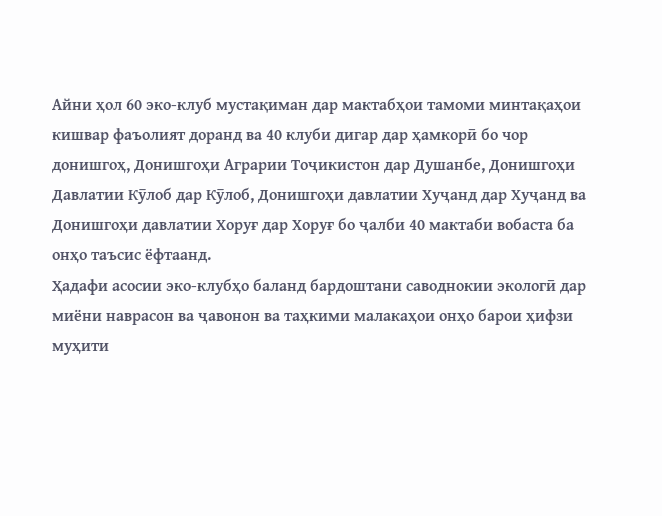Айни ҳол 60 эко-клуб мустақиман дар мактабҳои тамоми минтақаҳои кишвар фаъолият доранд ва 40 клуби дигар дар ҳамкорӣ бо чор донишгоҳ, Донишгоҳи Аграрии Тоҷикистон дар Душанбе, Донишгоҳи Давлатии Кӯлоб дар Кӯлоб, Донишгоҳи давлатии Хуҷанд дар Хуҷанд ва Донишгоҳи давлатии Хоруғ дар Хоруғ бо ҷалби 40 мактаби вобаста ба онҳо таъсис ёфтаанд.
Ҳадафи асосии эко-клубҳо баланд бардоштани саводнокии экологӣ дар миёни наврасон ва ҷавонон ва таҳкими малакаҳои онҳо барои ҳифзи муҳити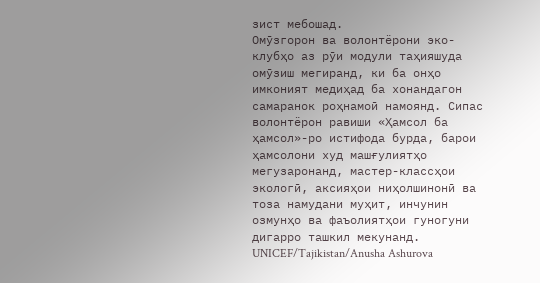зист мебошад.
Омӯзгорон ва волонтёрони эко-клубҳо аз рӯи модули таҳияшуда омӯзиш мегиранд, ки ба онҳо имконият медиҳад ба хонандагон самаранок роҳнамоӣ намоянд. Сипас волонтёрон равиши «Ҳамсол ба ҳамсол»-ро истифода бурда, барои ҳамсолони худ машғулиятҳо мегузаронанд, мастер-классҳои экологӣ, аксияҳои ниҳолшинонӣ ва тоза намудани муҳит, инчунин озмунҳо ва фаъолиятҳои гуногуни дигарро ташкил мекунанд.
UNICEF/Tajikistan/Anusha Ashurova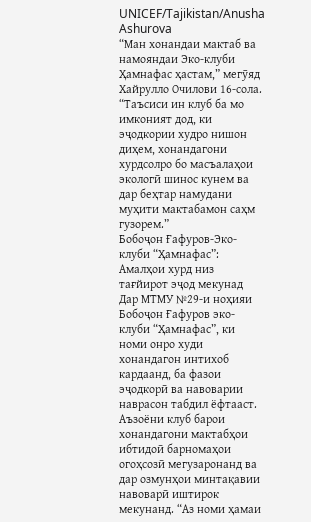UNICEF/Tajikistan/Anusha Ashurova
“Ман хонандаи мактаб ва намояндаи Эко-клуби Ҳамнафас ҳастам,” мегӯяд Хайрулло Очилови 16-сола. “Таъсиси ин клуб ба мо имконият дод, ки эҷодкории худро нишон диҳем, хонандагони хурдсолро бо масъалаҳои экологӣ шинос кунем ва дар беҳтар намудани муҳити мактабамон саҳм гузорем.”
Бобоҷон Ғафуров-Эко-клуби “Ҳамнафас”: Амалҳои хурд низ тағйирот эҷод мекунад
Дар МТМУ №29-и ноҳияи Бобоҷон Ғафуров эко-клуби “Ҳамнафас”, ки номи онро худи хонандагон интихоб кардаанд, ба фазои эҷодкорӣ ва навоварии наврасон табдил ёфтааст.
Аъзоёни клуб барои хонандагони мактабҳои ибтидоӣ барномаҳои огоҳсозӣ мегузаронанд ва дар озмунҳои минтақавии навоварӣ иштирок мекунанд. “Аз номи ҳамаи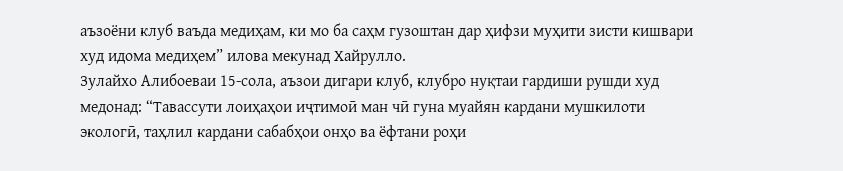аъзоёни клуб ваъда медиҳам, ки мо ба саҳм гузоштан дар ҳифзи муҳити зисти кишвари худ идома медиҳем” илова мекунад Хайрулло.
Зулайхо Алибоеваи 15-сола, аъзои дигари клуб, клубро нуқтаи гардиши рушди худ медонад: “Тавассути лоиҳаҳои иҷтимоӣ ман чӣ гуна муайян кардани мушкилоти экологӣ, таҳлил кардани сабабҳои онҳо ва ёфтани роҳи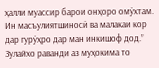ҳалли муассир барои онҳоро омӯхтам. Ин масъулиятшиносӣ ва малакаи кор дар гурӯҳро дар ман инкишоф дод.”
Зулайхо раванди аз муҳокима то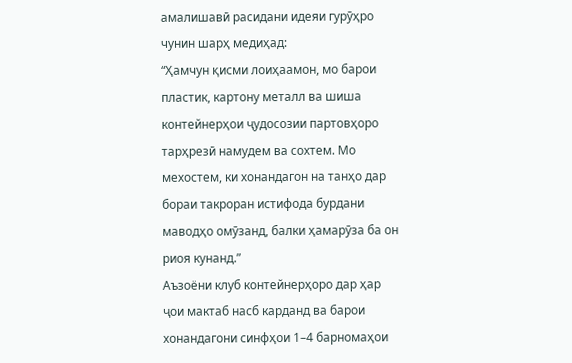амалишавӣ расидани идеяи гурӯҳро чунин шарҳ медиҳад:
“Ҳамчун қисми лоиҳаамон, мо барои пластик, картону металл ва шиша контейнерҳои ҷудосозии партовҳоро тарҳрезӣ намудем ва сохтем. Мо мехостем, ки хонандагон на танҳо дар бораи такроран истифода бурдани маводҳо омӯзанд, балки ҳамарӯза ба он риоя кунанд.”
Аъзоёни клуб контейнерҳоро дар ҳар ҷои мактаб насб карданд ва барои хонандагони синфҳои 1–4 барномаҳои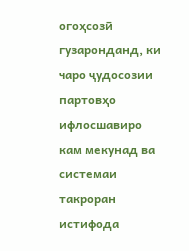огоҳсозӣ гузаронданд, ки чаро ҷудосозии партовҳо ифлосшавиро кам мекунад ва системаи такроран истифода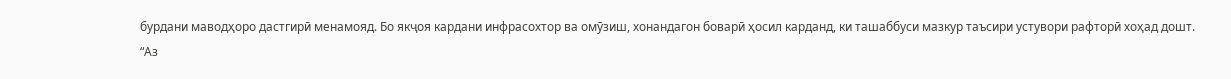бурдани маводҳоро дастгирӣ менамояд. Бо якҷоя кардани инфрасохтор ва омӯзиш, хонандагон боварӣ ҳосил карданд, ки ташаббуси мазкур таъсири устувори рафторӣ хоҳад дошт.
“Аз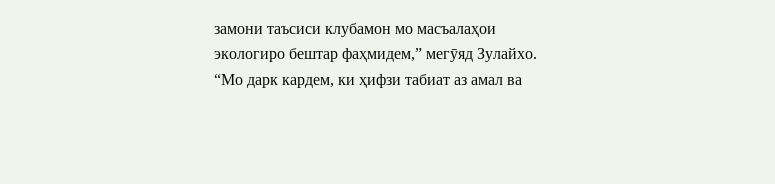замони таъсиси клубамон мо масъалаҳои экологиро бештар фаҳмидем,” мегӯяд Зулайхо. “Мо дарк кардем, ки ҳифзи табиат аз амал ва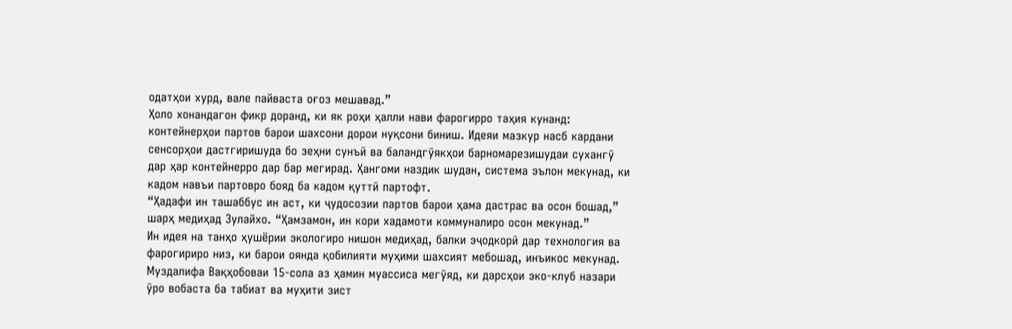одатҳои хурд, вале пайваста оғоз мешавад.”
Ҳоло хонандагон фикр доранд, ки як роҳи ҳалли нави фарогирро таҳия кунанд: контейнерҳои партов барои шахсони дорои нуқсони биниш. Идеяи мазкур насб кардани сенсорҳои дастгиришуда бо зеҳни сунъӣ ва баландгӯякҳои барномарезишудаи сухангӯ дар ҳар контейнерро дар бар мегирад. Ҳангоми наздик шудан, система эълон мекунад, ки кадом навъи партовро бояд ба кадом қуттӣ партофт.
“Ҳадафи ин ташаббус ин аст, ки ҷудосозии партов барои ҳама дастрас ва осон бошад,” шарҳ медиҳад Зулайхо. “Ҳамзамон, ин кори хадамоти коммуналиро осон мекунад.”
Ин идея на танҳо ҳушёрии экологиро нишон медиҳад, балки эҷодкорӣ дар технология ва фарогириро низ, ки барои оянда қобилияти муҳими шахсият мебошад, инъикос мекунад.
Муздалифа Вақҳобоваи 15-сола аз ҳамин муассиса мегӯяд, ки дарсҳои эко-клуб назари ӯро вобаста ба табиат ва муҳити зист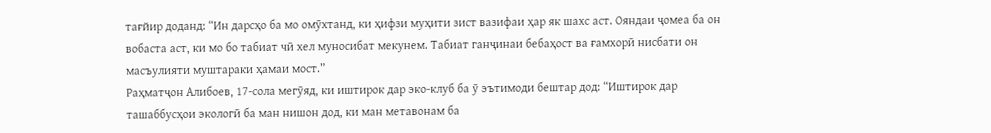тағйир доданд: “Ин дарсҳо ба мо омӯхтанд, ки ҳифзи муҳити зист вазифаи ҳар як шахс аст. Ояндаи ҷомеа ба он вобаста аст, ки мо бо табиат чӣ хел муносибат мекунем. Табиат ганҷинаи бебаҳост ва ғамхорӣ нисбати он масъулияти муштараки ҳамаи мост.”
Раҳматҷон Алибоев, 17-сола мегӯяд, ки иштирок дар эко-клуб ба ӯ эътимоди бештар дод: “Иштирок дар ташаббусҳои экологӣ ба ман нишон дод, ки ман метавонам ба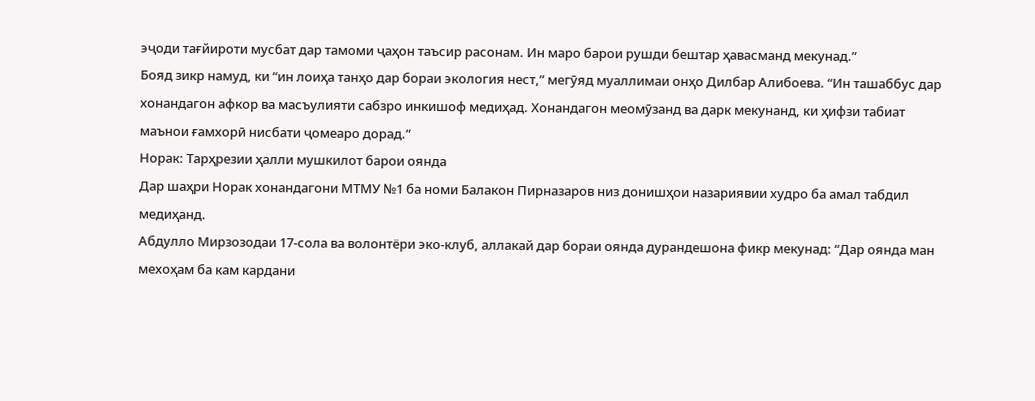эҷоди тағйироти мусбат дар тамоми ҷаҳон таъсир расонам. Ин маро барои рушди бештар ҳавасманд мекунад.”
Бояд зикр намуд, ки “ин лоиҳа танҳо дар бораи экология нест,” мегӯяд муаллимаи онҳо Дилбар Алибоева. “Ин ташаббус дар хонандагон афкор ва масъулияти сабзро инкишоф медиҳад. Хонандагон меомӯзанд ва дарк мекунанд, ки ҳифзи табиат маънои ғамхорӣ нисбати ҷомеаро дорад.”
Норак: Тарҳрезии ҳалли мушкилот барои оянда
Дар шаҳри Норак хонандагони МТМУ №1 ба номи Балакон Пирназаров низ донишҳои назариявии худро ба амал табдил медиҳанд.
Абдулло Мирзозодаи 17-сола ва волонтёри эко-клуб, аллакай дар бораи оянда дурандешона фикр мекунад: “Дар оянда ман мехоҳам ба кам кардани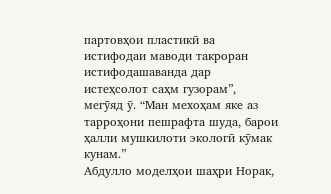партовҳои пластикӣ ва истифодаи маводи такроран истифодашаванда дар истеҳсолот саҳм гузорам”, мегӯяд ӯ. “Ман мехоҳам яке аз тарроҳони пешрафта шуда, барои ҳалли мушкилоти экологӣ кӯмак кунам.”
Абдулло моделҳои шаҳри Норак,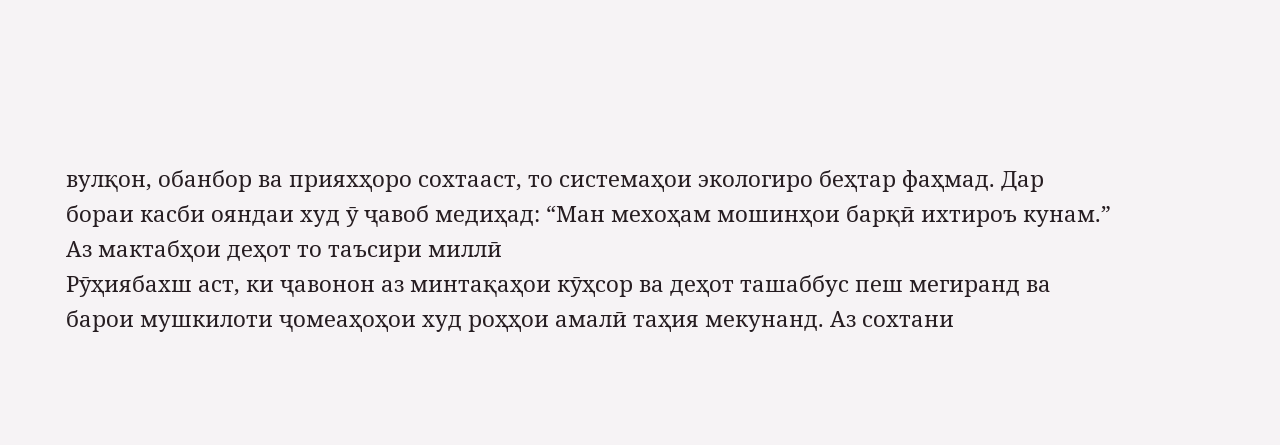вулқон, обанбор ва прияхҳоро сохтааст, то системаҳои экологиро беҳтар фаҳмад. Дар бораи касби ояндаи худ ӯ ҷавоб медиҳад: “Ман мехоҳам мошинҳои барқӣ ихтироъ кунам.”
Аз мактабҳои деҳот то таъсири миллӣ
Рӯҳиябахш аст, ки ҷавонон аз минтақаҳои кӯҳсор ва деҳот ташаббус пеш мегиранд ва барои мушкилоти ҷомеаҳоҳои худ роҳҳои амалӣ таҳия мекунанд. Аз сохтани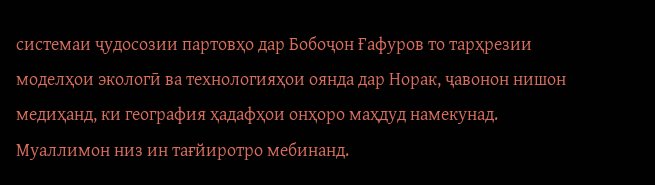системаи ҷудосозии партовҳо дар Бобоҷон Ғафуров то тарҳрезии моделҳои экологӣ ва технологияҳои оянда дар Норак, ҷавонон нишон медиҳанд, ки география ҳадафҳои онҳоро маҳдуд намекунад.
Муаллимон низ ин тағйиротро мебинанд.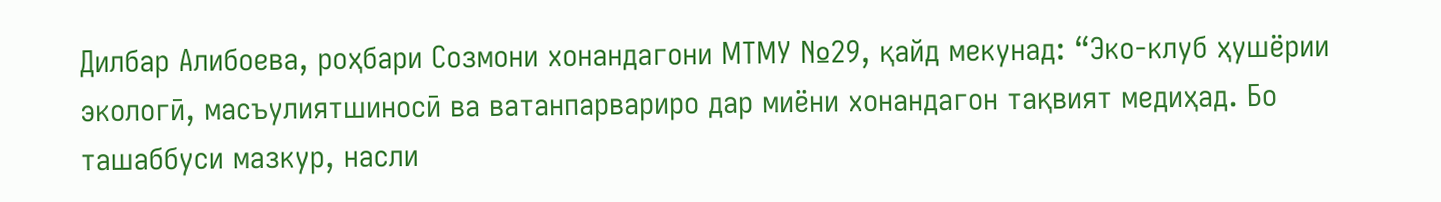Дилбар Алибоева, роҳбари Созмони хонандагони МТМУ №29, қайд мекунад: “Эко-клуб ҳушёрии экологӣ, масъулиятшиносӣ ва ватанпарвариро дар миёни хонандагон тақвият медиҳад. Бо ташаббуси мазкур, насли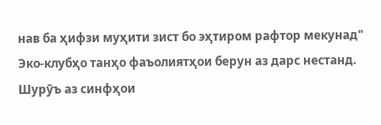нав ба ҳифзи муҳити зист бо эҳтиром рафтор мекунад"
Эко-клубҳо танҳо фаъолиятҳои берун аз дарс нестанд. Шурӯъ аз синфҳои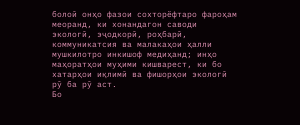болоӣ онҳо фазои сохторёфтаро фароҳам меоранд, ки хонандагон саводи экологӣ, эҷодкорӣ, роҳбарӣ, коммуникатсия ва малакаҳои ҳалли мушкилотро инкишоф медиҳанд; инҳо маҳоратҳои муҳими кишварест, ки бо хатарҳои иқлимӣ ва фишорҳои экологӣ рӯ ба рӯ аст.
Бо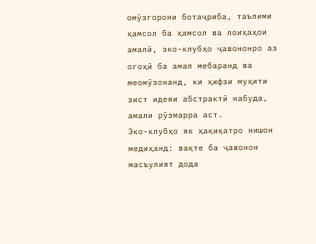омӯзгорони ботаҷриба, таълими ҳамсол ба ҳамсол ва лоиҳаҳои амалӣ, эко-клубҳо ҷавононро аз огоҳӣ ба амал мебаранд ва меомӯзонанд, ки ҳифзи муҳити зист идеяи абстрактӣ набуда, амали рӯзмарра аст.
Эко-клубҳо як ҳақиқатро нишон медиҳанд: вақте ба ҷавонон масъулият дода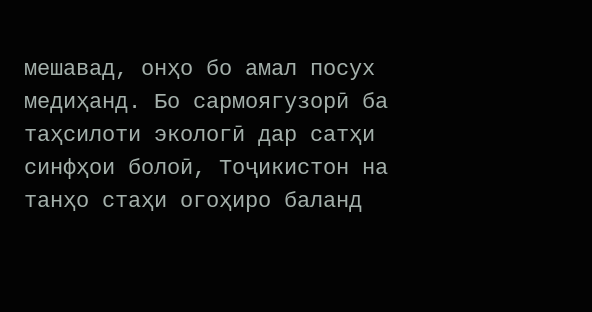мешавад, онҳо бо амал посух медиҳанд. Бо сармоягузорӣ ба таҳсилоти экологӣ дар сатҳи синфҳои болоӣ, Тоҷикистон на танҳо стаҳи огоҳиро баланд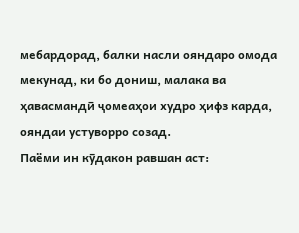мебардорад, балки насли ояндаро омода мекунад, ки бо дониш, малака ва ҳавасмандӣ ҷомеаҳои худро ҳифз карда, ояндаи устуворро созад.
Паёми ин кӯдакон равшан аст: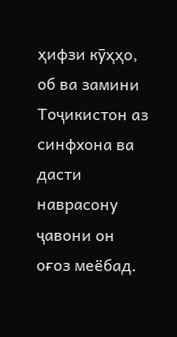ҳифзи кӯҳҳо, об ва замини Тоҷикистон аз синфхона ва дасти наврасону ҷавони он оғоз меёбад.